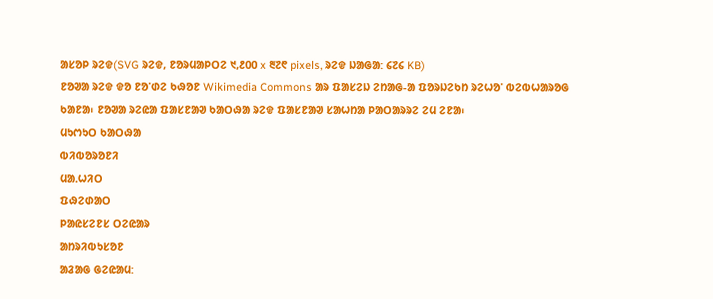ᱟᱥᱚᱞ ᱨᱮᱫ(SVG ᱨᱮᱫ, ᱱᱚᱨᱢᱟᱞᱛᱮ ᱑,᱒᱐᱐ x ᱓᱗᱖ pixels, ᱨᱮᱫ ᱡᱟᱜᱟ: ᱔᱗᱔ KB)
ᱱᱚᱣᱟ ᱨᱮᱫ ᱫᱚ ᱱᱚᱸᱰᱮ ᱠᱷᱚᱱ Wikimedia Commons ᱟᱨ ᱯᱟᱥᱮᱡ ᱮᱴᱟᱜ-ᱟ ᱯᱚᱨᱡᱮᱠᱴ ᱨᱮᱦᱚᱸ ᱵᱮᱵᱦᱟᱨᱚᱜ ᱠᱟᱱᱟ᱾ ᱱᱚᱣᱟ ᱨᱮᱭᱟ ᱯᱟᱥᱱᱟᱣ ᱠᱟᱛᱷᱟ ᱨᱮᱫ ᱯᱟᱥᱱᱟᱣ ᱥᱟᱦᱴᱟ ᱞᱟᱛᱟᱨᱨᱮ ᱮᱢ ᱮᱱᱟ᱾
ᱢᱩᱬᱩᱛ ᱠᱟᱛᱷᱟ
ᱵᱤᱵᱚᱨᱚᱱᱤ
ᱢᱟᱹᱦᱤᱛ
ᱯᱷᱮᱰᱟᱛ
ᱞᱟᱭᱥᱮᱱᱥ ᱛᱮᱭᱟᱨ
ᱟᱴᱨᱤᱵᱩᱥᱚᱱ
ᱟᱲᱟᱜ ᱜᱮᱭᱟᱢ: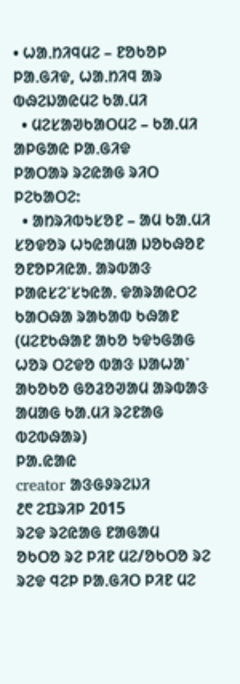• ᱦᱟᱹᱴᱤᱧᱢᱮ – ᱱᱚᱠᱚᱞ ᱞᱟᱹᱜᱤᱫ, ᱦᱟᱹᱴᱤᱧ ᱟᱨ ᱵᱷᱮᱡᱟᱭᱢᱮ ᱠᱟᱹᱢᱤ
  • ᱢᱮᱥᱟᱣᱠᱟᱛᱢᱮ – ᱠᱟᱹᱢᱤ ᱟᱞᱜᱟᱭ ᱞᱟᱹᱜᱤᱫ
ᱞᱟᱛᱟᱨ ᱨᱮᱭᱟᱜ ᱨᱤᱛ ᱞᱮᱠᱟᱛᱮ:
  • ᱟᱴᱨᱤᱵᱩᱥᱚᱱ – ᱟᱢ ᱠᱟᱹᱢᱤ ᱥᱚᱫᱚᱨ ᱦᱩᱭᱟᱢᱟ ᱡᱚᱠᱷᱚᱱ ᱚᱱᱚᱞᱤᱭᱟᱹ ᱟᱨᱵᱟᱝ ᱞᱟᱭᱥᱮᱸᱥᱩᱭᱟᱹ ᱫᱟᱨᱟᱭᱛᱮ ᱠᱟᱛᱷᱟ ᱨᱟᱠᱟᱵ ᱠᱷᱟᱱ (ᱢᱮᱱᱠᱷᱟᱱ ᱟᱠᱚ ᱩᱫᱩᱜᱟᱜ ᱦᱚᱨ ᱛᱮᱫᱚ ᱵᱟᱝ ᱡᱟᱦᱟᱸ ᱟᱠᱚᱠᱚ ᱜᱚᱲᱚᱣᱟᱢ ᱟᱨᱵᱟᱝ ᱟᱢᱟᱜ ᱠᱟᱹᱢᱤ ᱨᱮᱱᱟᱜ ᱵᱮᱵᱷᱟᱨ)
ᱞᱟ.ᱭᱟᱭ
creator ᱟᱝᱜᱽᱨᱮᱡᱤ
᱒᱖ ᱮᱯᱨᱤᱞ 2015
ᱨᱮᱫ ᱨᱮᱭᱟᱜ ᱱᱟᱜᱟᱢ
ᱚᱠᱛᱚ ᱨᱮ ᱞᱤᱱ ᱢᱮ/ᱚᱠᱛᱚ ᱨᱮ ᱨᱮᱫ ᱧᱮᱞ ᱞᱟᱹᱜᱤᱛ ᱞᱤᱱ ᱢᱮ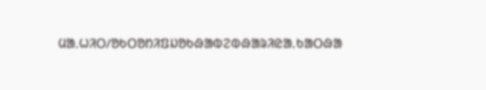ᱢᱟᱹᱦᱤᱛ/ᱚᱠᱛᱚᱴᱤᱯᱡᱚᱠᱷᱟᱵᱮᱵᱷᱟᱨᱤᱭᱟᱹᱠᱟᱛᱷᱟ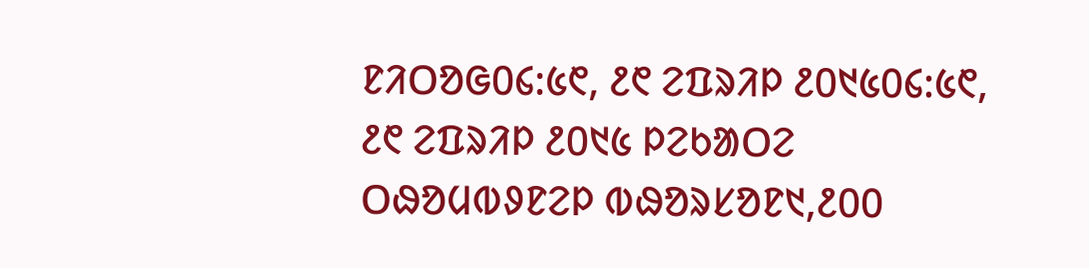ᱱᱤᱛᱚᱜ᱐᱔:᱕᱖, ᱒᱖ ᱮᱯᱨᱤᱞ ᱒᱐᱑᱕᱐᱔:᱕᱖, ᱒᱖ ᱮᱯᱨᱤᱞ ᱒᱐᱑᱕ ᱞᱮᱠᱟᱛᱮ ᱛᱷᱚᱢᱵᱽᱱᱮᱞ ᱵᱷᱚᱨᱥᱚᱱ᱑,᱒᱐᱐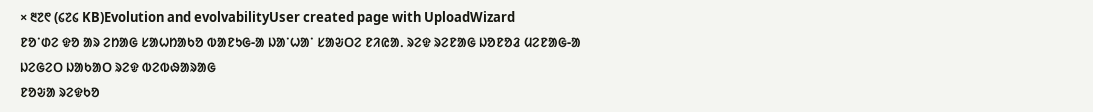× ᱓᱗᱖ (᱔᱗᱔ KB)Evolution and evolvabilityUser created page with UploadWizard
ᱱᱚᱸᱰᱮ ᱫᱚ ᱟᱨ ᱮᱴᱟᱜ ᱥᱟᱦᱴᱟᱠᱚ ᱵᱟᱱᱩᱜ-ᱟ ᱡᱟᱸᱦᱟᱸ ᱥᱟᱶᱛᱮ ᱱᱤᱭᱟᱹ ᱨᱮᱫ ᱨᱮᱱᱟᱜ ᱡᱚᱱᱚᱲ ᱢᱮᱱᱟᱜ-ᱟ
ᱡᱮᱜᱮᱛ ᱡᱟᱠᱟᱛ ᱨᱮᱫ ᱵᱮᱵᱷᱟᱨᱟᱜ
ᱱᱚᱶᱟ ᱨᱮᱫᱠᱚ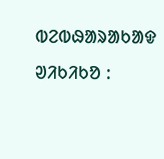ᱵᱮᱵᱷᱟᱨᱟᱠᱟᱫ ᱣᱤᱠᱤᱠᱚ :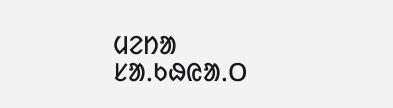ᱢᱮᱴᱟ ᱥᱟᱹᱠᱷᱭᱟᱹᱛ